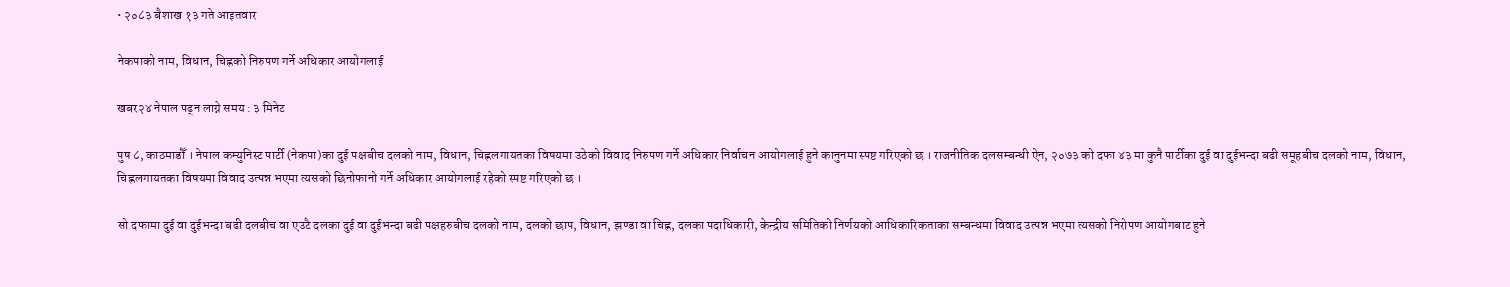• २०८३ बैशाख १३ गते आइतवार

नेकपाको नाम, विधान, चिह्नको निरुपण गर्ने अधिकार आयोगलाई

खबर२४ नेपाल पढ्न लाग्ने समय : ३ मिनेट

पुष ८, काठमाडौँ । नेपाल कम्युनिस्ट पार्टी (नेकपा)का दुई पक्षबीच दलको नाम, विधान, चिह्नलगायतका विषयमा उठेको विवाद निरुपण गर्ने अधिकार निर्वाचन आयोगलाई हुने कानुनमा स्पष्ट गरिएको छ । राजनीतिक दलसम्बन्धी ऐन, २०७३ को दफा ४३ मा कुनै पार्टीका दुई वा दुईभन्दा बढी समूहबीच दलको नाम, विधान, चिह्नलगायतका विषयमा विवाद उत्पन्न भएमा त्यसको छिनोफानो गर्ने अधिकार आयोगलाई रहेको स्पष्ट गरिएको छ ।

सो दफामा दुई वा दुईभन्दा बढी दलबीच वा एउटै दलका दुई वा दुईभन्दा बढी पक्षहरुबीच दलको नाम, दलको छाप, विधान, झण्डा वा चिह्न, दलका पदाधिकारी, केन्द्रीय समितिको निर्णयको आधिकारिकताका सम्बन्धमा विवाद उत्पन्न भएमा त्यसको निरोपण आयोगबाट हुने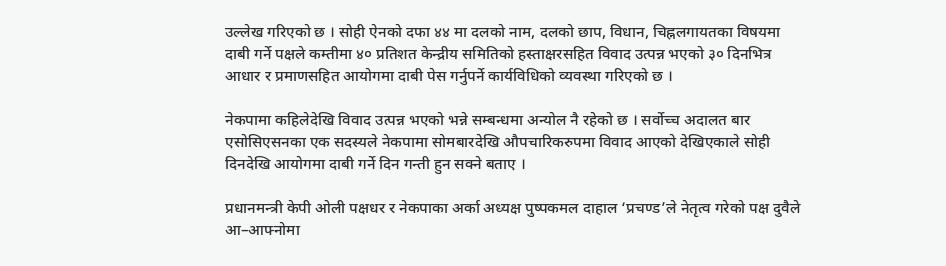उल्लेख गरिएको छ । सोही ऐनको दफा ४४ मा दलको नाम, दलको छाप, विधान, चिह्नलगायतका विषयमा दाबी गर्ने पक्षले कम्तीमा ४० प्रतिशत केन्द्रीय समितिको हस्ताक्षरसहित विवाद उत्पन्न भएको ३० दिनभित्र आधार र प्रमाणसहित आयोगमा दाबी पेस गर्नुपर्ने कार्यविधिको व्यवस्था गरिएको छ ।

नेकपामा कहिलेदेखि विवाद उत्पन्न भएको भन्ने सम्बन्धमा अन्योल नै रहेको छ । सर्वोच्च अदालत बार एसोसिएसनका एक सदस्यले नेकपामा सोमबारदेखि औपचारिकरुपमा विवाद आएको देखिएकाले सोही दिनदेखि आयोगमा दाबी गर्ने दिन गन्ती हुन सक्ने बताए ।

प्रधानमन्त्री केपी ओली पक्षधर र नेकपाका अर्का अध्यक्ष पुष्पकमल दाहाल ‘प्रचण्ड’ले नेतृत्व गरेको पक्ष दुवैले आ–आफ्नोमा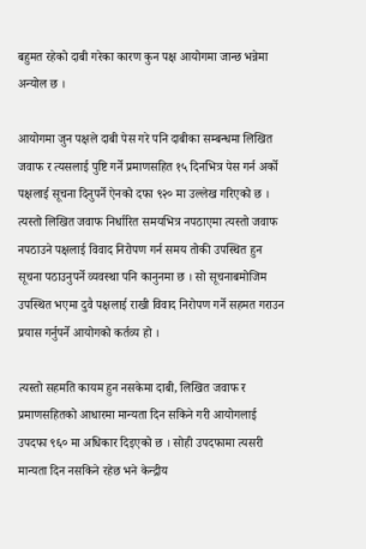बहुमत रहेको दाबी गरेका कारण कुन पक्ष आयोगमा जान्छ भन्नेमा अन्योल छ ।

आयोगमा जुन पक्षले दाबी पेस गरे पनि दाबीका सम्बन्धमा लिखित जवाफ र त्यसलाई पुष्टि गर्ने प्रमाणसहित १५ दिनभित्र पेस गर्न अर्को पक्षलाई सूचना दिनुपर्ने ऐनको दफा ९२० मा उल्लेख गरिएको छ । त्यस्तो लिखित जवाफ निर्धारित समयभित्र नपठाएमा त्यस्तो जवाफ नपठाउने पक्षलाई विवाद निरोपण गर्न समय तोकी उपस्थित हुन सूचना पठाउनुपर्ने व्यवस्था पनि कानुनमा छ । सो सूचनाबमोजिम उपस्थित भएमा दुवै पक्षलाई राखी विवाद निरोपण गर्ने सहमत गराउन प्रयास गर्नुपर्ने आयोगको कर्तव्य हो ।

त्यस्तो सहमति कायम हुन नसकेमा दाबी, लिखित जवाफ र प्रमाणसहितको आधारमा मान्यता दिन सकिने गरी आयोगलाई उपदफा ९६० मा अधिकार दिइएको छ । सोही उपदफामा त्यसरी मान्यता दिन नसकिने रहेछ भने केन्द्रीय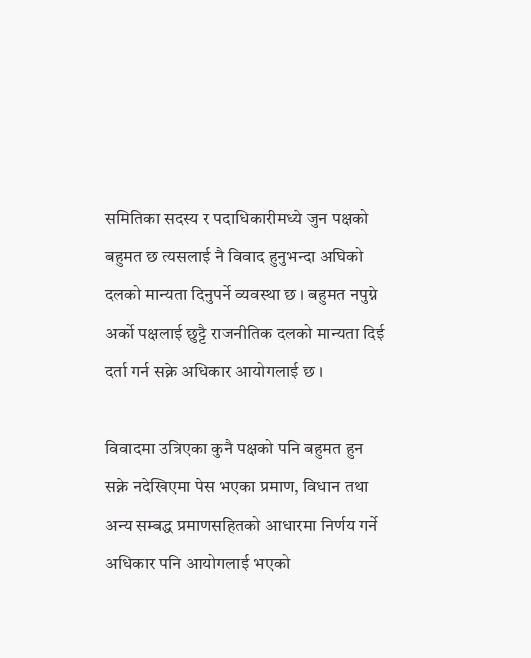समितिका सदस्य र पदाधिकारीमध्ये जुन पक्षको बहुमत छ त्यसलाई नै विवाद हुनुभन्दा अघिको दलको मान्यता दिनुपर्ने व्यवस्था छ । बहुमत नपुग्ने अर्को पक्षलाई छुट्टै राजनीतिक दलको मान्यता दिई दर्ता गर्न सक्ने अधिकार आयोगलाई छ ।

विवादमा उत्रिएका कुनै पक्षको पनि बहुमत हुन सक्ने नदेखिएमा पेस भएका प्रमाण, विधान तथा अन्य सम्बद्ध प्रमाणसहितको आधारमा निर्णय गर्ने अधिकार पनि आयोगलाई भएको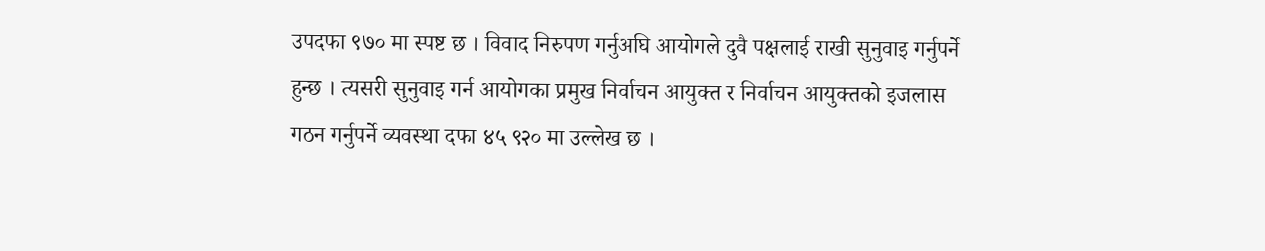उपदफा ९७० मा स्पष्ट छ । विवाद निरुपण गर्नुअघि आयोगले दुवै पक्षलाई राखी सुनुवाइ गर्नुपर्ने हुन्छ । त्यसरी सुनुवाइ गर्न आयोगका प्रमुख निर्वाचन आयुक्त र निर्वाचन आयुक्तको इजलास गठन गर्नुपर्ने व्यवस्था दफा ४५ ९२० मा उल्लेख छ ।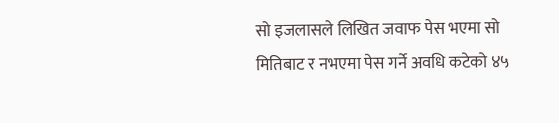सो इजलासले लिखित जवाफ पेस भएमा सो मितिबाट र नभएमा पेस गर्ने अवधि कटेको ४५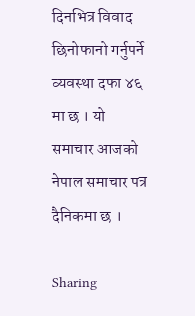दिनभित्र विवाद छिनोफानो गर्नुपर्ने व्यवस्था दफा ४६ मा छ । यो समाचार आजको नेपाल समाचार पत्र दैनिकमा छ ।

Sharing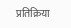प्रतिक्रिया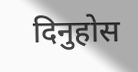दिनुहोस